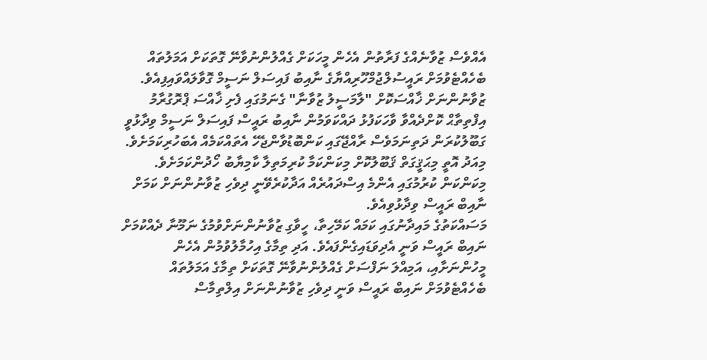އެއްވެސް ޒުވާނެއްގެ ފަރާތުން އެހެން މީހަކަށް ގެއްލުންނުވާނޭ ގޮތަކަށް އަމަލުތައް ބެހެއްޓެވުމަށް ރައީސުލްޖުމްހޫރިއްޔާގެ ނާއިބު ފައިސަލް ނަސީމް ގޮވާލައްވައިފިއެވެ.
ޒުވާނުންނަށް ޚާއްސަކޮށް "ލާމަސީލު ޒުވާނާ" ގެނަމުގައި ފެށި ޚާއްސަ ޕްރޮގުރާމު އިފްތިތާޙް ކޮށްދެއްވާ ވާހަކަފުޅު ދައްކަވަމުން ނާއިބު ރައީސް ފައިސަލް ނަސީމް ވިދާޅުވީ ގަބޫލުކުރަން ދަތިނަމަވެސް ރާއްޖޭގައި ކަންބޮޑުވާންޖެހޭ އެތައްކަމެއް އެބަހުރިކަމަށެވެ. މިއަދު އޮތީ މިޙަޤީގަތް ޤަބޫލުކޮށް މިކަންކަމާ ކުރިމަތިލާ ކާމިޔާބު ހޯދުންކަމަށެވެ. މިކަންކަން ކުރުމުގައި އެންމެ އިސްދައުރެއް އަދާކުރެވޭނީ ދިވެހި ޒުވާނުންނަށް ކަމަށް ނާއިބް ރައީސް ވިދާޅުވިއެވެ.
މަސައްކަތުގެ މައިދާނުގައި ކަމައް ކަމޭހިތާ، ހީވާގި ޒުވާނުންނަށްވުމުގެ ނަމޫނާ ދެއްކުމަށް ނައިބް ރައީސް ވަނީ އެދިވަޑައިގެންފައެވެ. އަދި ތިމާގެ އިހުމާލުވުމުން އެހެން މީހުންނަށާއި، އަމިއްލަ ނަފްސަށް ގެއްލުންނުވާނޭ ގޮތަކަށް ތިމާގެ އަމަލުތައް ބެހެއްޓެވުމަށް ނައިބް ރައީސް ވަނީ ދިވެހި ޒުވާނުންނަށް އިލްތިމާސް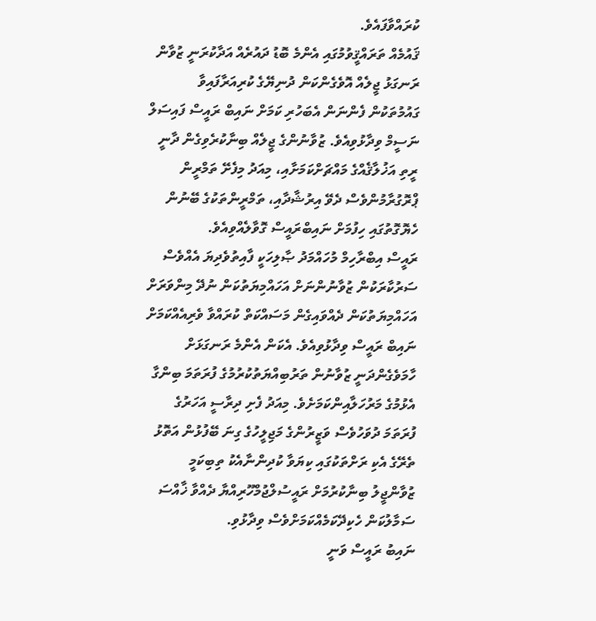ކުރައްވާފައެވެ.
ޤައުމެއް ތަރައްޤީވުމުގައި އެންމެ ބޮޑު ދައުރެއް އަދާކުރަނީ ޒުވާން ރަނގަޅު ޖީލެއް އޮވެގެންކަން ދުނިޔޭގެ ކުރިއަރާފައިވާ ގައުމުތަކުން ފެންނަން އެބަހުރި ކަމަށް ނައިބް ރައީސް ފައިސަލް ނަސީމް ވިދާޅުވިއެވެ. ޒުވާނުންގެ ޖީލެއް ބިނާކުރެވިގެން ދާނީ ރީތި އަޚުލާޤެއްގެ މައްޗަށްކަމަށާއި، މިއަދު މިފެށޭ ތަމްރީން ޕްރޮގުރާމުންވެސް ދެވޭ އިރުޝާދާއި، ތަމްރީންތަކުގެ ބޭނުން ހެޔޮގޮތުގައި ހިފުމަށް ނައިބްރައީސް ގޮވާލެއްވިއެވެ.
ރައީސް އިބްރާހިމް މުހައްމަދު ޞާލިހަކީ ފާއިތުވެދިޔަ އެއްވެސް ސަރުކާރަކުން ޒުވާނުންނަށް އަހައްމިޔަތުކަން ނުދޭ މިންވަރަށް އަހައްމިޔަތުކަން ދެއްވައިގެން މަސައްކަތް ކުރައްވާ ވެރިއެއްކަމަށް ނައިބް ރައީސް ވިދާޅުވިއެވެ. އެކަން އެންމެ ރަނގަޅަށް ހާމަވެގެންދަނީ ޒުވާނުން ތަރުބިއްޔަތުކުރުމުގެ ފުރަތަމަ ބިންގާ އެޅުމުގެ މަރުހަލާއިންކަމަށެވެ. މިއަދު ފެށި ދިރާސީ އަހަރުގެ ފުރަތަމަ ދުވަހުވެސް ވަޒީރުންގެ މަޖިލީހުގެ ގިނަ ބޭފުޅުން އަތޮޅު ތެރޭގެ އެކި ރަށްތަކުގައި ކިޔަވާ ކުދިންނާއެކު ތިބިކަމީ ޒުވާންޖީލު ބިނާކުރުމަށް ރައީސުލްޖުމްހޫރިއްޔާ ދެއްވާ ޚާއްސަ ސަމާލުކަން ހެކިދޭކަމެއްކަމަށްވެސް ވިދާޅުވި.
ނައިބު ރައީސް ވަނީ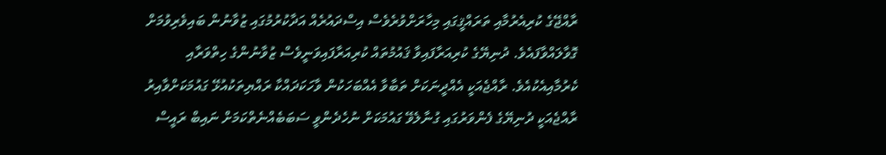ރާއްޖޭގެ ކުރިއެރުމާއި ތަރައްޤީގައި މިހާރަށްވުރެވެސް އިސްދައުރެއް އަދާކުރުމުގައި ޒުވާނުން ބައިވެރިވުމަށް ގޮވާލައްވާފައެވެ. ދުނިޔޭގެ ކުރިއަރާފައިވާ ޤައުމުތައް ކުރިއަރާފައިވަނީވެސް ޒުވާނުންގެ ހިތްވަރާއި ކެރުމާއިއެކުއެވެ. ރާއްޖެއަކީ އެއްދީނަކަށް ތަބާވާ އެއްބަހަކުން ވާހަކަދައްކާ ރައްޔިތަކުއުޅޭ ގައުމަކަށްވާއިރު ރާއްޖެއަކީ ދުނިޔޭގެ ފެންވަރުގައި ގުނާލެވޭ ގައުމަކަށް ނުހެދެންވީ ސަބަބެއްނެތްކަމަށް ނައިބް ރައީސް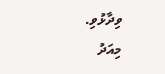ވިދާޅުވި.
މިއަދު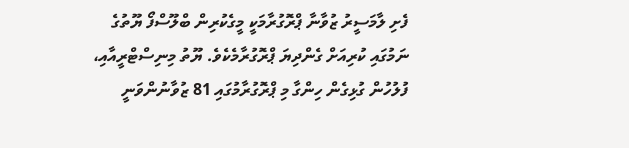ފެށި ލާމަސީރު ޒުވާނާ ޕްރޮގުރާމަކީ މީގެކުރިން ބްލޫސްފޯ ޔޫތުގެ ނަމުގައި ކުރިއަށް ގެންދިޔަ ޕްރޮގުރާމެކެވެ. ޔޫތު މިނިސްޓްރީއާއި، ފުލުހުން ގުޅިގެން ހިންގާ މި ޕްރޮގުރާމުގައި 81 ޒުވާނުންވަނީ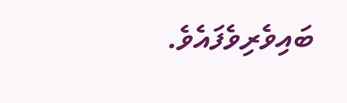ބައިވެރިވެފައެވެ.